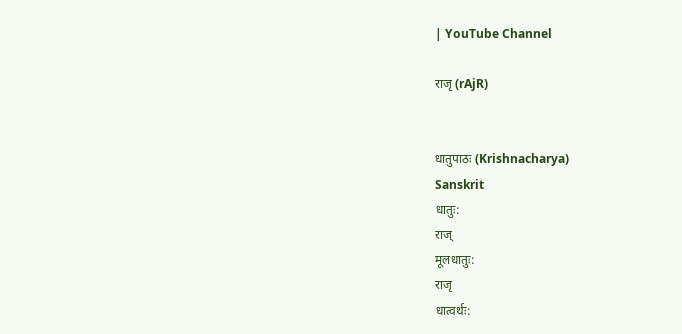| YouTube Channel

राजृ (rAjR)


धातुपाठः (Krishnacharya)
Sanskrit
धातुः:
राज्
मूलधातुः:
राजृ
धात्वर्थः: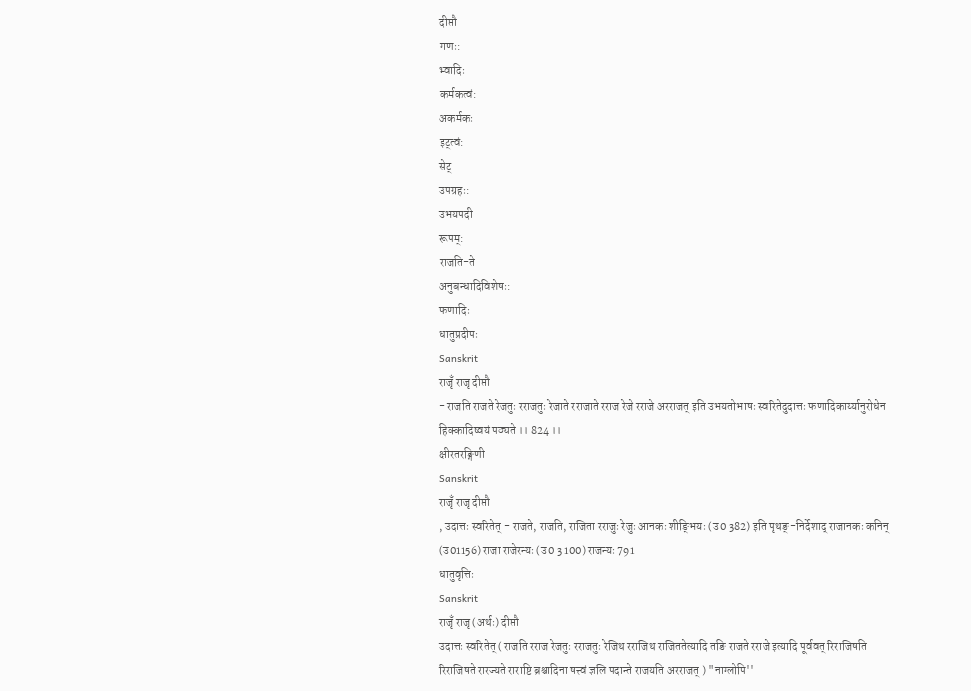दीप्तौ
गणः:
भ्वादिः
कर्मकत्वं:
अकर्मकः
इट्त्वं:
सेट्
उपग्रहः:
उभयपदी
रूपम्:
राजति-ते
अनुबन्धादिविशेषः:
फणादिः
धातुप्रदीपः
Sanskrit
राजृँ राजृ दीप्तौ
- राजति राजते रेजतुः रराजतुः रेजाते रराजाते रराज रेजे रराजे अरराजत् इति उभयतोभाषः स्वरितेदुदात्तः फणादिकार्य्यानुरोधेन हिक्कादिष्वयं पठ्यते ।। 824 ।।
क्षीरतरङ्गिणी
Sanskrit
राजृँ राजृ दीप्तौ
, उदात्तः स्वरितेत् - राजते, राजति, राजिता रराजुः रेजुः आनकः शीङ्भियः (उ0 382) इति पृथङ्-निर्देशाद् राजानकः कनिन् (उ01156) राजा राजेरन्यः (उ0 3 100) राजन्यः 791
धातुवृत्तिः
Sanskrit
राजृँ राजृ (अर्थः) दीप्तौ
उदात्तः स्वरितेत् ( राजति रराज रेजतुः रराजतुः रेजिथ रराजिथ राजिततेत्यादि तङि राजते रराजे इत्यादि पूर्ववत् रिराजिषति रिराजिषते रारज्यते राराष्टि ब्रश्चादिना षत्त्वं ज्ञलि पदान्ते राजयति अरराजत् ) "नाग्लोपि''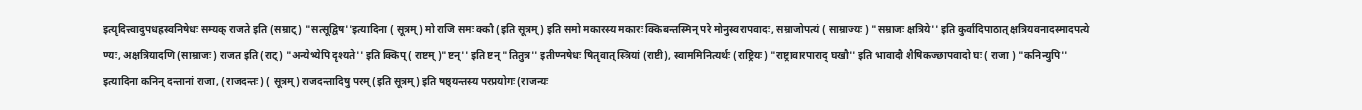इत्यृदित्त्वादुपधह्रस्वनिषेधः सम्यक् राजते इति (सम्राट्) "सत्सूद्विष''इत्यादिना ( सूत्रम्) मो राजि समः क्कौ (इति सूत्रम्) इति समो मकारस्य मकारः क्किबन्तस्मिन् परे मोनुस्वरापवादः, सम्राजोपत्यं ( साम्राज्यः ) "सम्राजः क्षत्रिये'' इति कुर्वादिपाठात् क्षत्रियवनादस्मादपत्ये ण्यः, अक्षत्रियादणि (साम्राजः) राजत इति (राट्) "अन्येभ्येपि दृश्यते'' इति क्किप् ( राष्टम् )"ष्टन्'' इति ष्टन् "तितुत्र'' इतीण्नषेधः षितृवात् स्त्रियां (राष्टी), स्वाममिनित्यर्थः (राष्ट्रियः) "राष्ट्रावारपाराद् घखौ'' इति भावादौ शैषिकज्छापवादो घः ( राजा ) "कनिन्युपि'' इत्यादिना कनिन् दन्तानां राजा, (राजदन्तः) ( सूत्रम्) राजदन्तादिषु परम् (इति सूत्रम्) इति षष्ठ्यन्तस्य परप्रयोगः (राजन्यः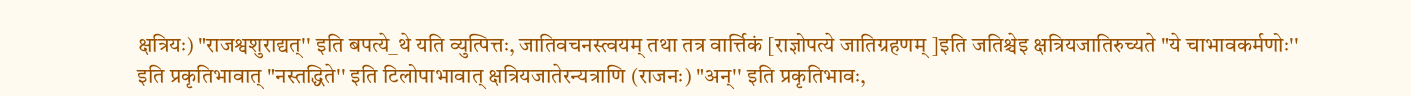क्षत्रियः) "राजश्वशुराद्यत्'' इति बपत्ये_थे यति व्युत्पित्तः, जातिवचनस्त्वयम् तथा तत्र वार्त्तिकं [राज्ञोपत्ये जातिग्रहणम् ]इति जतिश्चेइ क्षत्रियजातिरुच्यते "ये चाभावकर्मणोः'' इति प्रकृतिभावात् "नस्तद्धिते'' इति टिलोपाभावात् क्षत्रियजातेरन्यत्राणि (राजनः) "अन्'' इति प्रकृतिभावः,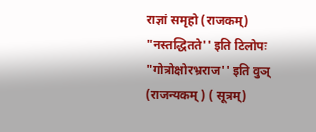राज्ञां समृहो (राजकम्) "नस्तद्धितते'' इति टिलोपः "गोत्रोक्षोरभ्रराज'' इति वुञ् (राजन्यकम् ) ( सूत्रम्)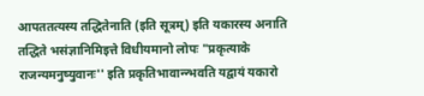आपततत्यस्य तद्धितेनाति (इति सूत्रम्) इति यकारस्य अनाति तद्धिते भसंज्ञानिमिइत्ते विधीयमानो लोपः "प्रकृत्याके राजन्यमनुष्युवानः'' इति प्रकृतिभावान्न्भवति यद्वायं यकारो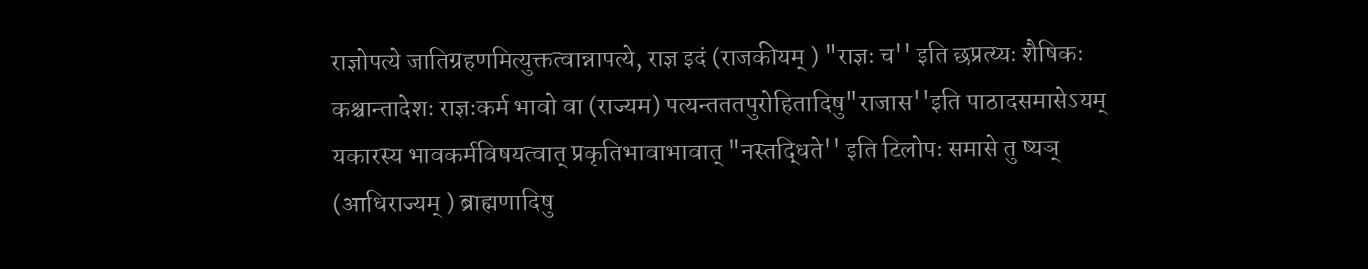राज्ञोपत्ये जातिग्रहणमित्युक्तत्वान्नापत्ये, राज्ञ इदं (राजकीयम् ) "राज्ञः च'' इति छप्रत्य्यः शैषिकः कश्चान्तादेशः राज्ञःकर्म भावो वा (राज्यम) पत्यन्तततपुरोहितादिषु"राजास''इति पाठादसमासेऽयम् यकारस्य भावकर्मविषयत्वात् प्रकृतिभावाभावात् "नस्तद्धिते'' इति टिलोपः समासे तु ष्यञ् (आधिराज्यम् ) ब्राह्मणादिषु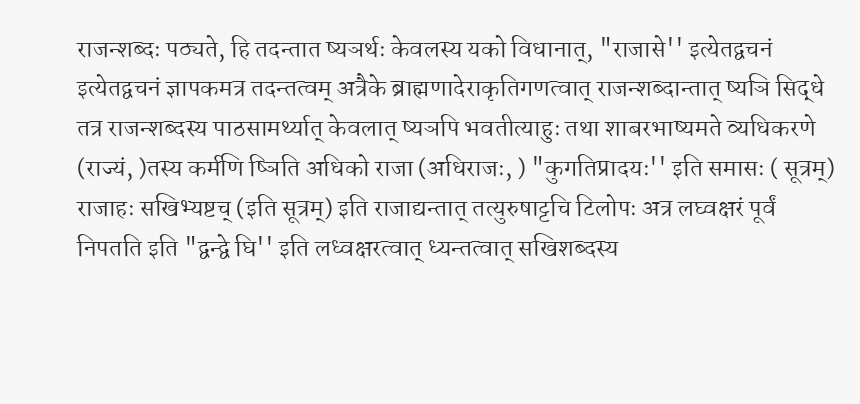राजन्शब्दः पठ्यते, हि तदन्तात ष्यञर्थः केवलस्य यको विधानात्, "राजासे'' इत्येतद्वचनं इत्येतद्वचनं ज्ञापकमत्र तदन्तत्वम् अत्रैके ब्राह्मणादेराकृतिगणत्वात् राजन्शब्दान्तात् ष्यञि सिद्धे तत्र राजन्शब्दस्य पाठसामर्थ्यात् केवलात् ष्यञपि भवतीत्याहुः तथा शाबरभाष्यमते व्यधिकरणे (राज्यं, )तस्य कर्मणि ष्ञिति अधिको राजा (अधिराजः, ) "कुगतिप्रादयः'' इति समासः ( सूत्रम्) राजाहः सखिभ्यष्टच् (इति सूत्रम्) इति राजाद्यन्तात् तत्युरुषाट्टचि टिलोपः अत्र लघ्वक्षरं पूर्वं निपतति इति "द्वन्द्वे घि'' इति लध्वक्षरत्वात् ध्यन्तत्वात् सखिशब्दस्य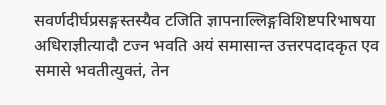सवर्णदीर्घप्रसङ्गस्तस्यैव टजिति ज्ञापनाल्लिङ्गविशिष्टपरिभाषया अधिराज्ञीत्यादौ टज्न भवति अयं समासान्त उत्तरपदादकृत एव समासे भवतीत्युक्तं, तेन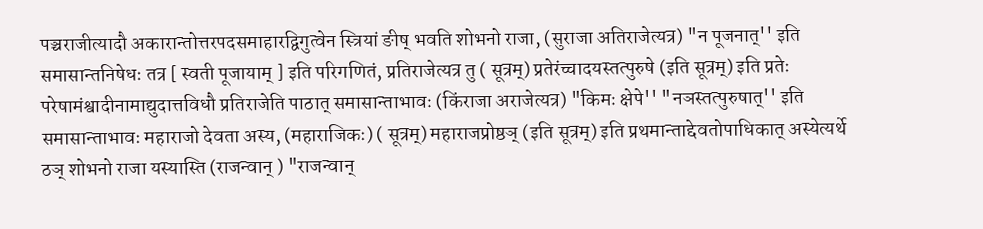पञ्चराजीत्यादौ अकारान्तोत्तरपदसमाहारद्विगुत्वेन स्त्रियां ङीष् भवति शोभनो राजा, (सुराजा अतिराजेत्यत्र) "न पूजनात्'' इति समासान्तनिषेधः तत्र [ स्वती पूजायाम् ] इति परिगणितं, प्रतिराजेत्यत्र तु ( सूत्रम्) प्रतेरंच्चादयस्तत्पुरुषे (इति सूत्रम्) इति प्रतेः परेषामंश्वादीनामाद्युदात्तविधौ प्रतिराजेति पाठात् समासान्ताभावः (किंराजा अराजेत्यत्र) "किमः क्षेपे'' "नञस्तत्पुरुषात्'' इति समासान्ताभावः महाराजो देवता अस्य, (महाराजिकः) ( सूत्रम्) महाराजप्रोष्ठञ् (इति सूत्रम्) इति प्रथमान्ताद्देवतोपाधिकात् अस्येत्यर्थे ठञ् शोभनो राजा यस्यास्ति (राजन्वान् ) "राजन्वान्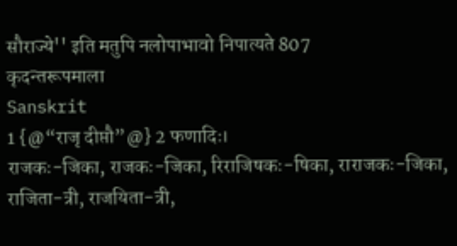सौराज्ये'' इति मतुपि नलोपाभावो निपात्यते 807
कृदन्तरूपमाला
Sanskrit
1 {@“राजृ दीप्तौ”@} 2 फणादिः।
राजकः-जिका, राजकः-जिका, रिराजिषकः-षिका, राराजकः-जिका, राजिता-त्री, राजयिता-त्री,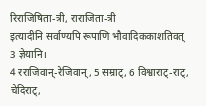रिराजिषिता-त्री, राराजिता-त्री
इत्यादीनि सर्वाण्यपि रूपाणि भौवादिककाशतिवत् 3 ज्ञेयानि।
4 रराजिवान्-रेजिवान्, 5 सम्राट्, 6 विश्वाराट्-राट्, चेदिराट्,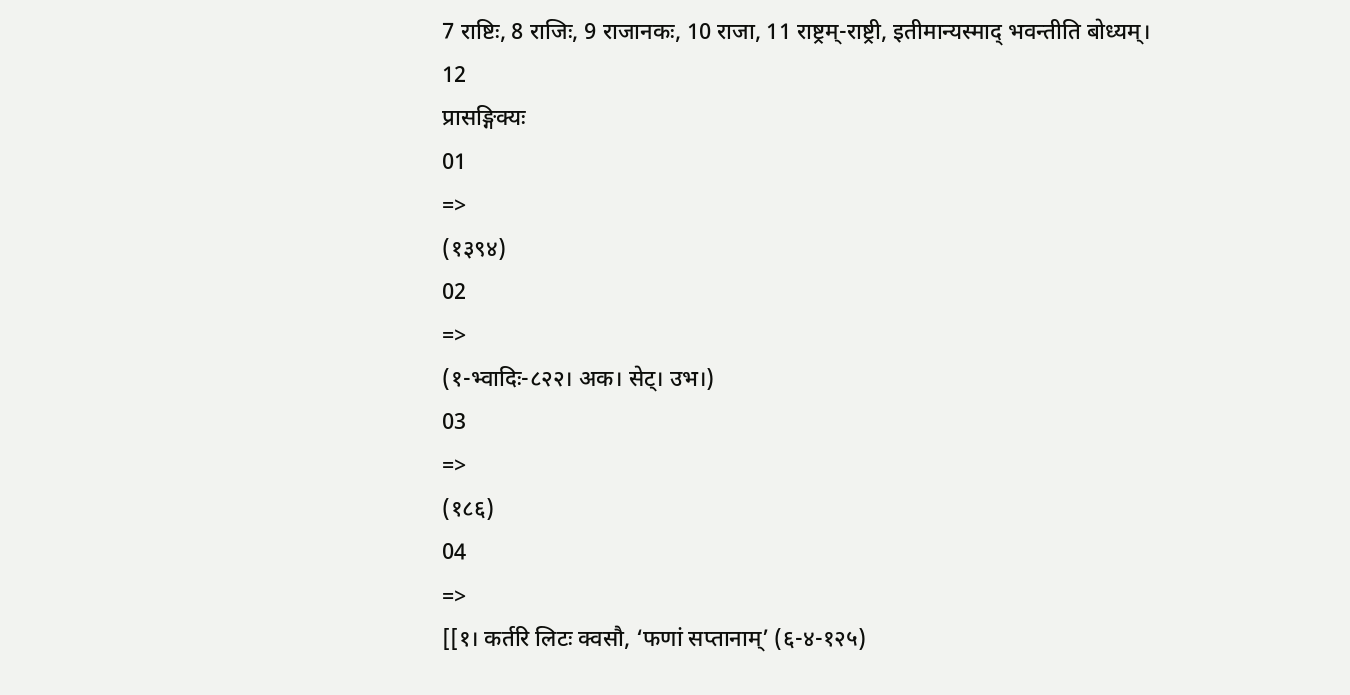7 राष्टिः, 8 राजिः, 9 राजानकः, 10 राजा, 11 राष्ट्रम्-राष्ट्री, इतीमान्यस्माद् भवन्तीति बोध्यम्।
12
प्रासङ्गिक्यः
01
=>
(१३९४)
02
=>
(१-भ्वादिः-८२२। अक। सेट्। उभ।)
03
=>
(१८६)
04
=>
[[१। कर्तरि लिटः क्वसौ, ‘फणां सप्तानाम्’ (६-४-१२५)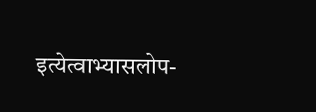इत्येत्वाभ्यासलोप-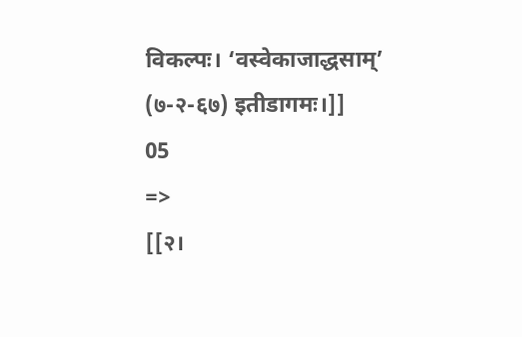विकल्पः। ‘वस्वेकाजाद्धसाम्’ (७-२-६७) इतीडागमः।]]
05
=>
[[२।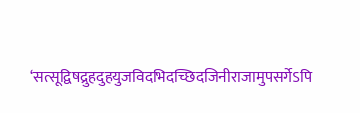‘सत्सूद्विषद्रुहदुहयुजविदभिदच्छिदजिनीराजामुपसर्गेऽपि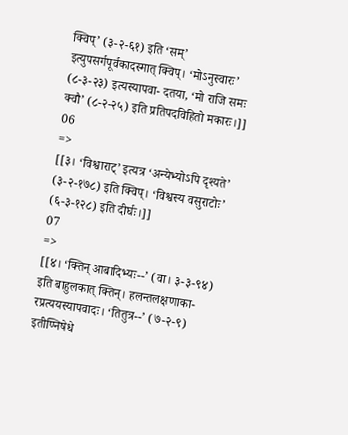क्विप्’ (३-२-६१) इति ‘सम्’ इत्युपसर्गपूर्वकादस्मात् क्विप्। ‘मोऽनुस्वारः’ (८-३-२३) इत्यस्यापवा- दतया, ‘मो राजि समः क्वौ’ (८-२-२५) इति प्रतिपदविहितो मकारः।]]
06
=>
[[३। ‘विश्वाराट्’ इत्यत्र ‘अन्येभ्योऽपि दृश्यते’ (३-२-१७८) इति क्विप्। ‘विश्वस्य वसुराटोः’ (६-३-१२८) इति दीर्घः।]]
07
=>
[[४। ‘क्तिन् आबादिभ्यः--’ (वा। ३-३-९४) इति बाहुलकात् क्तिन्। हलन्तलक्षणाका- रप्रत्ययस्यापवादः। ‘तितुत्र--’ (७-२-९) इतीण्निषेधे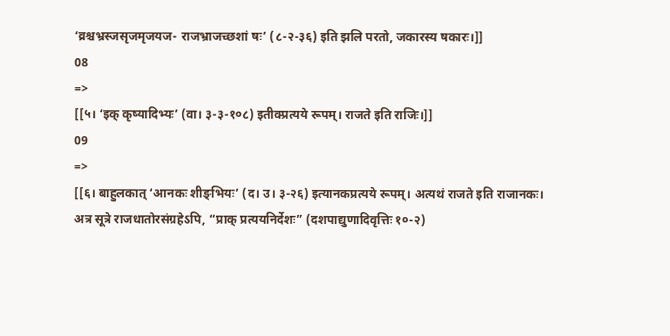‘व्रश्चभ्रस्जसृजमृजयज- राजभ्राजच्छशां षः’ (८-२-३६) इति झलि परतो, जकारस्य षकारः।]]
08
=>
[[५। ‘इक् कृष्यादिभ्यः’ (वा। ३-३-१०८) इतीक्प्रत्यये रूपम्। राजते इति राजिः।]]
09
=>
[[६। बाहुलकात् ‘आनकः शीङ्भियः’ (द। उ। ३-२६) इत्यानकप्रत्यये रूपम्। अत्यथं राजते इति राजानकः। अत्र सूत्रे राजधातोरसंग्रहेऽपि, “प्राक् प्रत्ययनिर्देशः” (दशपाद्युणादिवृत्तिः १०-२)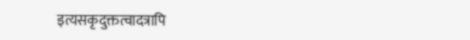इत्यसकृदुक्तत्वादत्रापि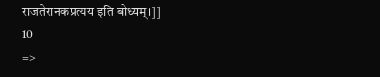राजतेरानकप्रत्यय इति बोध्यम्।]]
10
=>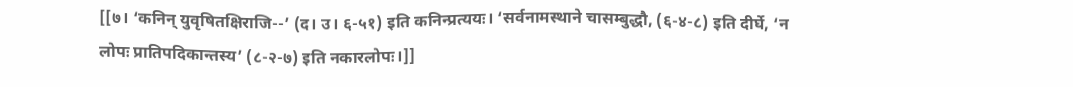[[७। ‘कनिन् युवृषितक्षिराजि--’ (द। उ। ६-५१) इति कनिन्प्रत्ययः। ‘सर्वनामस्थाने चासम्बुद्धौ, (६-४-८) इति दीर्घे, ‘न लोपः प्रातिपदिकान्तस्य’ (८-२-७) इति नकारलोपः।]]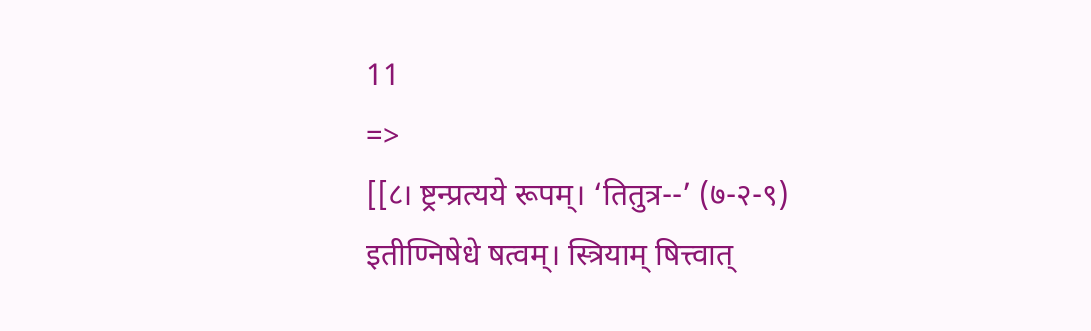11
=>
[[८। ष्ट्रन्प्रत्यये रूपम्। ‘तितुत्र--’ (७-२-९) इतीण्निषेधे षत्वम्। स्त्रियाम् षित्त्वात्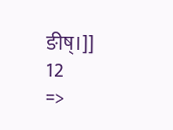ङीष्।]]
12
=>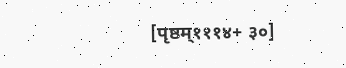[पृष्ठम्१११४+ ३०]